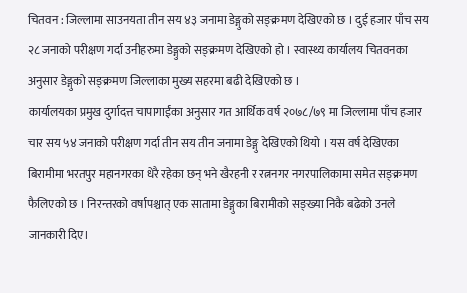चितवन : जिल्लामा साउनयता तीन सय ४३ जनामा डेङ्गुको सङ्क्रमण देखिएको छ । दुई हजार पाँच सय २८ जनाको परीक्षण गर्दा उनीहरुमा डेङ्गुको सङ्क्रमण देखिएको हो । स्वास्थ्य कार्यालय चितवनका अनुसार डेङ्गुको सङ्क्रमण जिल्लाका मुख्य सहरमा बढी देखिएको छ ।
कार्यालयका प्रमुख दुर्गादत्त चापागाईंका अनुसार गत आर्थिक वर्ष २०७८/७९ मा जिल्लामा पाँच हजार चार सय ५४ जनाको परीक्षण गर्दा तीन सय तीन जनामा डेङ्गु देखिएको थियो । यस वर्ष देखिएका बिरामीमा भरतपुर महानगरका धेरै रहेका छन् भने खैरहनी र रत्ननगर नगरपालिकामा समेत सङ्क्रमण फैलिएको छ । निरन्तरको वर्षापश्चात् एक सातामा डेङ्गुका बिरामीको सङ्ख्या निकै बढेको उनले जानकारी दिए।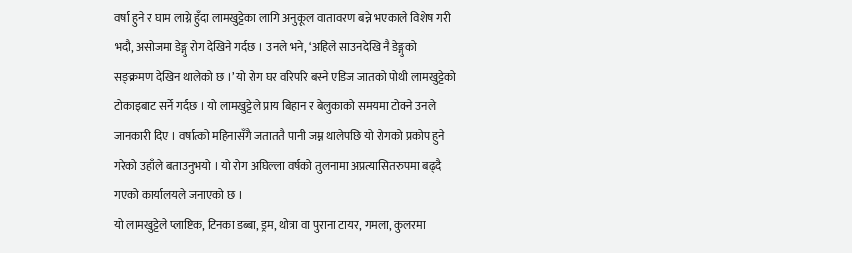वर्षा हुने र घाम लाग्ने हुँदा लामखुट्टेका लागि अनुकूल वातावरण बन्ने भएकाले विशेष गरी भदौ, असोजमा डेङ्गु रोग देखिने गर्दछ । उनले भने, ‘अहिले साउनदेखि नै डेङ्गुको सङ्क्रमण देखिन थालेको छ ।’ यो रोग घर वरिपरि बस्ने एडिज जातको पोथी लामखुट्टेको टोकाइबाट सर्ने गर्दछ । यो लामखुट्टेले प्राय बिहान र बेलुकाको समयमा टोक्ने उनले जानकारी दिए । वर्षात्को महिनासँगै जताततै पानी जम्न थालेपछि यो रोगको प्रकोप हुने गरेको उहाँले बताउनुभयो । यो रोग अघिल्ला वर्षको तुलनामा अप्रत्यासितरुपमा बढ्दै गएको कार्यालयले जनाएको छ ।
यो लामखुट्टेले प्लाष्टिक, टिनका डब्बा, ड्रम, थोत्रा वा पुराना टायर, गमला, कुलरमा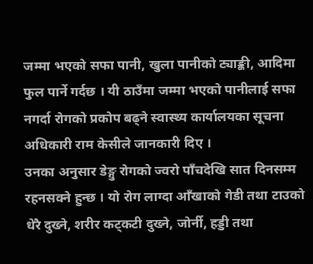जम्मा भएको सफा पानी, खुला पानीको ट्याङ्की, आदिमा फुल पार्ने गर्दछ । यी ठाउँमा जम्मा भएको पानीलाई सफा नगर्दा रोगको प्रकोप बढ्ने स्वास्थ्य कार्यालयका सूचना अधिकारी राम केसीले जानकारी दिए ।
उनका अनुसार डेङ्गु रोगको ज्वरो पाँचदेखि सात दिनसम्म रहनसक्ने हुन्छ । यो रोग लाग्दा आँखाको गेडी तथा टाउको धेरै दुख्ने, शरीर कट्कटी दुख्ने, जोर्नी, हड्डी तथा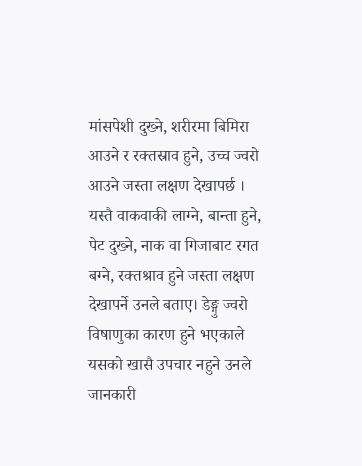मांसपेशी दुख्ने, शरीरमा बिमिरा आउने र रक्तस्राव हुने, उच्च ज्वरो आउने जस्ता लक्षण देखापर्छ । यस्तै वाकवाकी लाग्ने, बान्ता हुने, पेट दुख्ने, नाक वा गिजाबाट रगत बग्ने, रक्तश्राव हुने जस्ता लक्षण देखापर्ने उनले बताए। डेङ्गु ज्वरो विषाणुका कारण हुने भएकाले यसको खासै उपचार नहुने उनले जानकारी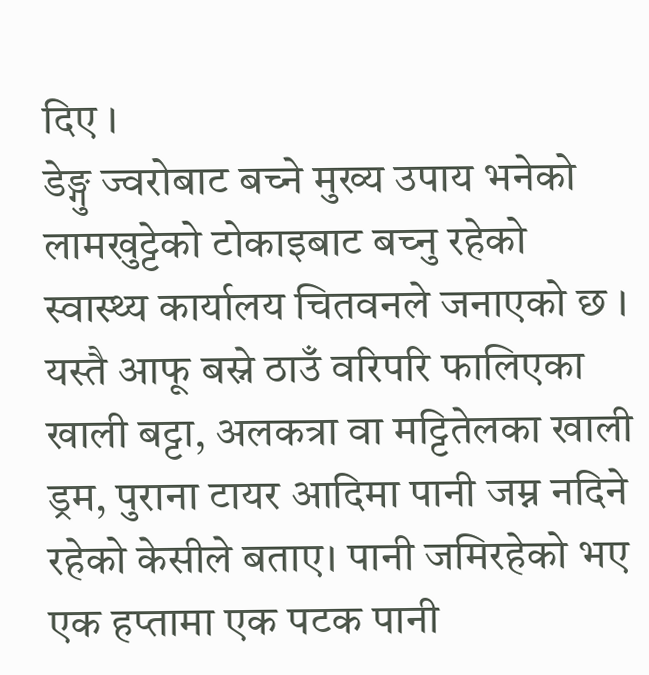दिए ।
डेङ्गु ज्वरोबाट बच्ने मुख्य उपाय भनेको लामखुट्टेको टोकाइबाट बच्नु रहेको स्वास्थ्य कार्यालय चितवनले जनाएको छ । यस्तै आफू बस्ने ठाउँ वरिपरि फालिएका खाली बट्टा, अलकत्रा वा मट्टितेलका खाली ड्रम, पुराना टायर आदिमा पानी जम्न नदिने रहेको केसीले बताए। पानी जमिरहेको भए एक हप्तामा एक पटक पानी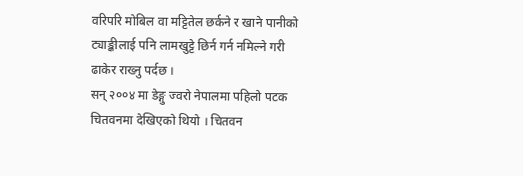वरिपरि मोबिल वा मट्टितेल छर्कने र खाने पानीको ट्याङ्कीलाई पनि लामखुट्टे छिर्न गर्न नमिल्ने गरी ढाकेर राख्नु पर्दछ ।
सन् २००४ मा डेङ्गु ज्वरो नेपालमा पहिलो पटक चितवनमा देखिएको थियो । चितवन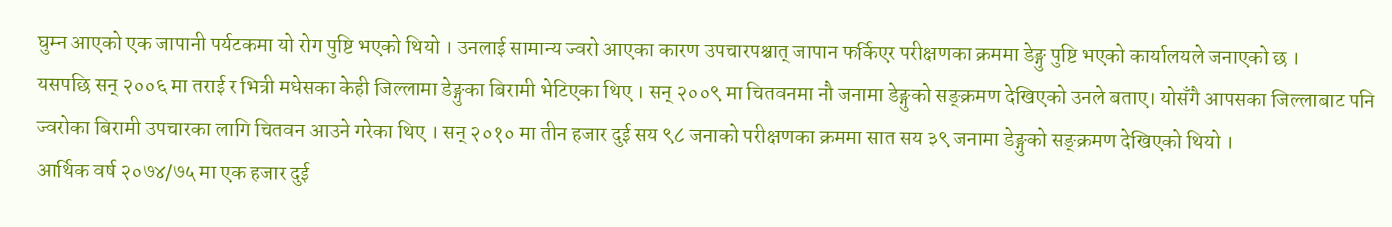घुम्न आएको एक जापानी पर्यटकमा यो रोग पुष्टि भएको थियो । उनलाई सामान्य ज्वरो आएका कारण उपचारपश्चात् जापान फर्किएर परीक्षणका क्रममा डेङ्गु पुष्टि भएको कार्यालयले जनाएको छ ।
यसपछि सन् २००६ मा तराई र भित्री मधेसका केही जिल्लामा डेङ्गुका बिरामी भेटिएका थिए । सन् २००९ मा चितवनमा नौ जनामा डेङ्गुको सङ्क्रमण देखिएको उनले बताए। योसँगै आपसका जिल्लाबाट पनि ज्वरोका बिरामी उपचारका लागि चितवन आउने गरेका थिए । सन् २०१० मा तीन हजार दुई सय ९८ जनाको परीक्षणका क्रममा सात सय ३९ जनामा डेङ्गुको सङ्क्रमण देखिएको थियो ।
आर्थिक वर्ष २०७४/७५ मा एक हजार दुई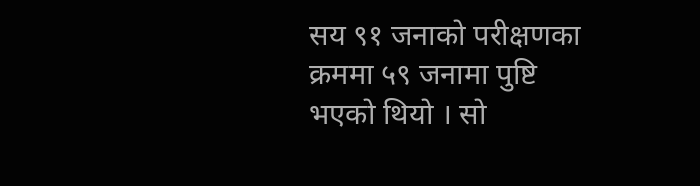सय ९१ जनाको परीक्षणका क्रममा ५९ जनामा पुष्टि भएको थियो । सो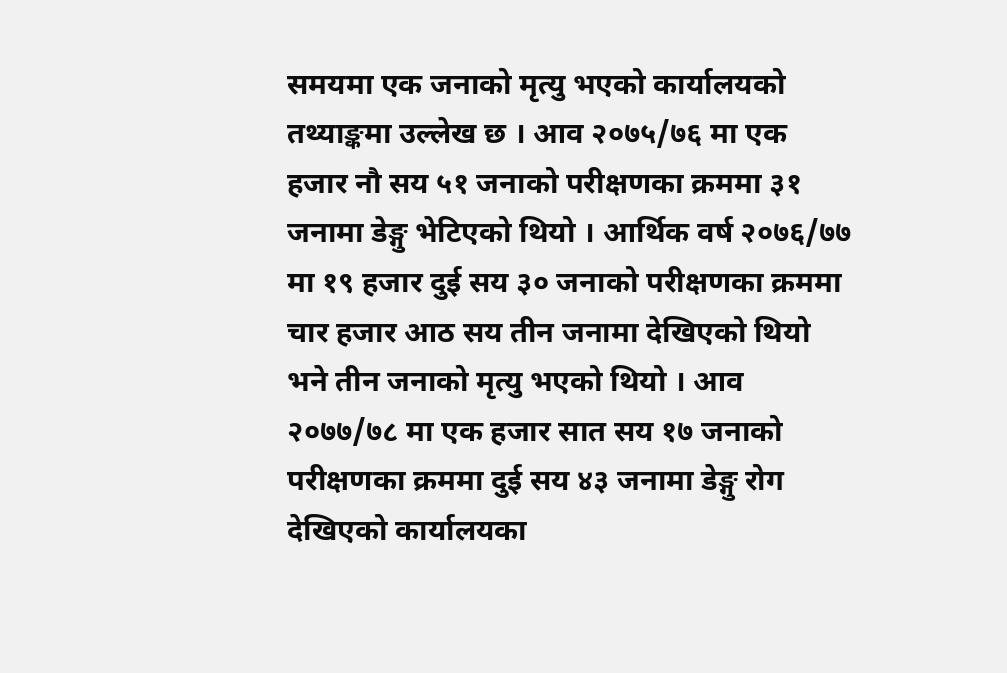समयमा एक जनाको मृत्यु भएको कार्यालयको तथ्याङ्कमा उल्लेख छ । आव २०७५/७६ मा एक हजार नौ सय ५१ जनाको परीक्षणका क्रममा ३१ जनामा डेङ्गु भेटिएको थियो । आर्थिक वर्ष २०७६/७७ मा १९ हजार दुई सय ३० जनाको परीक्षणका क्रममा चार हजार आठ सय तीन जनामा देखिएको थियो भने तीन जनाको मृत्यु भएको थियो । आव २०७७/७८ मा एक हजार सात सय १७ जनाको परीक्षणका क्रममा दुई सय ४३ जनामा डेङ्गु रोग देखिएको कार्यालयका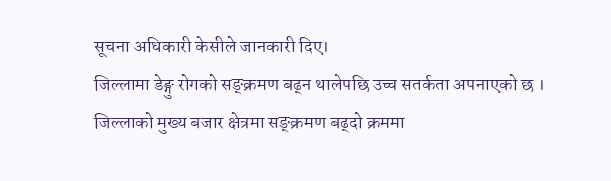सूचना अधिकारी केसीले जानकारी दिए।
जिल्लामा डेङ्गु रोगको सङ्क्रमण बढ्न थालेपछि उच्च सतर्कता अपनाएको छ । जिल्लाको मुख्य बजार क्षेत्रमा सङ्क्रमण बढ्दो क्रममा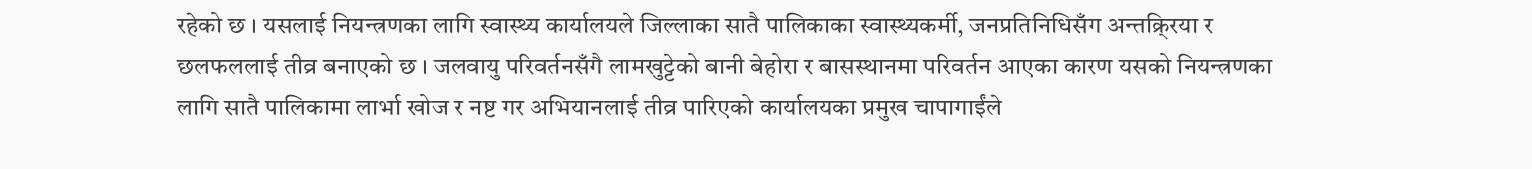रहेको छ । यसलाई नियन्त्रणका लागि स्वास्थ्य कार्यालयले जिल्लाका सातै पालिकाका स्वास्थ्यकर्मी, जनप्रतिनिधिसँग अन्तक्र्रिया र छलफललाई तीव्र बनाएको छ । जलवायु परिवर्तनसँगै लामखुट्टेको बानी बेहोरा र बासस्थानमा परिवर्तन आएका कारण यसको नियन्त्रणका लागि सातै पालिकामा लार्भा खोज र नष्ट गर अभियानलाई तीव्र पारिएको कार्यालयका प्रमुख चापागाईंले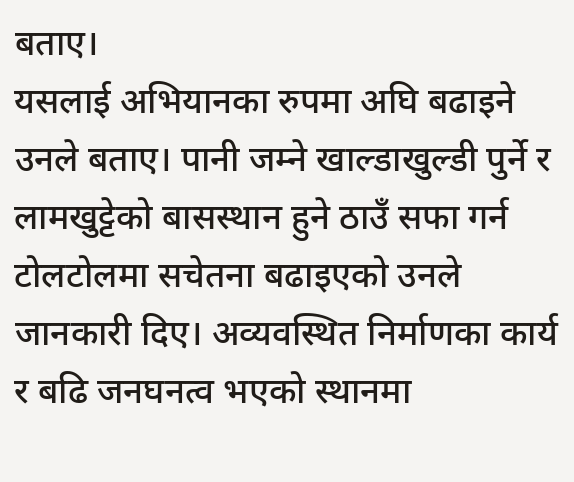बताए।
यसलाई अभियानका रुपमा अघि बढाइने उनले बताए। पानी जम्ने खाल्डाखुल्डी पुर्ने र लामखुट्टेको बासस्थान हुने ठाउँ सफा गर्न टोलटोलमा सचेतना बढाइएको उनले जानकारी दिए। अव्यवस्थित निर्माणका कार्य र बढि जनघनत्व भएको स्थानमा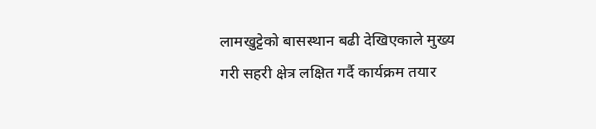लामखुट्टेको बासस्थान बढी देखिएकाले मुख्य गरी सहरी क्षेत्र लक्षित गर्दै कार्यक्रम तयार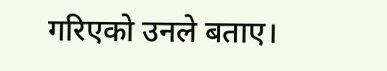गरिएको उनले बताए।